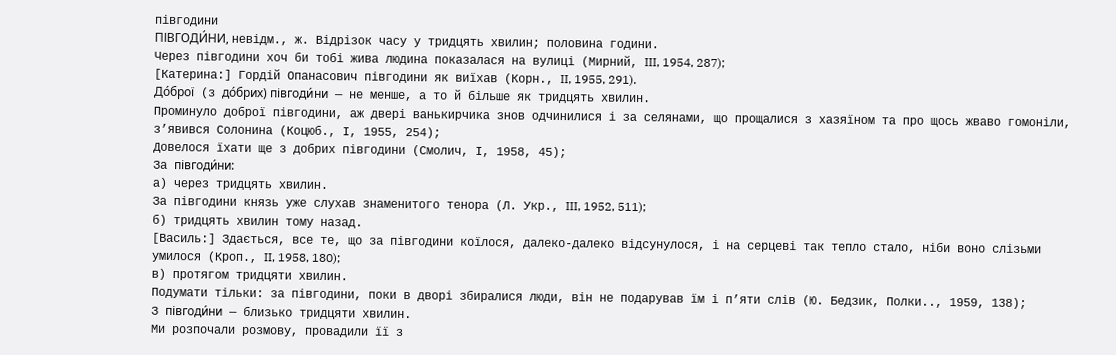півгодини
ПІВГОДИ́НИ, невідм., ж. Відрізок часу у тридцять хвилин; половина години.
Через півгодини хоч би тобі жива людина показалася на вулиці (Мирний, III, 1954, 287);
[Катерина:] Гордій Опанасович півгодини як виїхав (Корн., II, 1955, 291).
До́брої (з до́брих) півгоди́ни — не менше, а то й більше як тридцять хвилин.
Проминуло доброї півгодини, аж двері ванькирчика знов одчинилися і за селянами, що прощалися з хазяїном та про щось жваво гомоніли, з’явився Солонина (Коцюб., І, 1955, 254);
Довелося їхати ще з добрих півгодини (Смолич, І, 1958, 45);
За півгоди́ни:
а) через тридцять хвилин.
За півгодини князь уже слухав знаменитого тенора (Л. Укр., III, 1952, 511);
б) тридцять хвилин тому назад.
[Василь:] Здається, все те, що за півгодини коїлося, далеко-далеко відсунулося, і на серцеві так тепло стало, ніби воно слізьми умилося (Кроп., II, 1958, 180);
в) протягом тридцяти хвилин.
Подумати тільки: за півгодини, поки в дворі збиралися люди, він не подарував їм і п’яти слів (Ю. Бедзик, Полки.., 1959, 138);
З півгоди́ни — близько тридцяти хвилин.
Ми розпочали розмову, провадили її з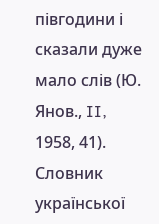півгодини і сказали дуже мало слів (Ю. Янов., II, 1958, 41).
Словник української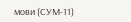мови (СУМ-11)